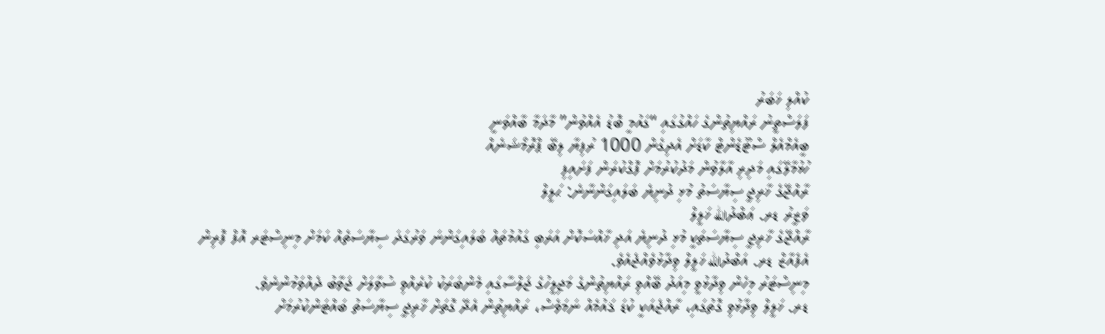ކުއްލި ޚަބަރު
ފަލަސްތީނު ރައްޔިތުންގެ ހައްގުގައި “ގައުމީ ބޮޑު އެއްވުން” މާދަމާ ބާއްވަނީ
ބީއެމްއެލް ސްޓޫޑެންޓް ކާޑަށް އެދިގެން 1000 ރުފިޔާ ލިބޭ ޕްރޮމޯޝަނެއް
ހުޅުމާލޭގައި މަދިރި އާލާވުން މަދުކުރުމަށް ފޮގްކުރަން ފަށައިފި
ރާއްޖޭގެ ޚާރިޖީ ސިޔާސަތު މުޅި ދުނިޔެ ބަލައިގަންނާނެ: ޙަލީލް
ވަޒީރު ޑރ. ޢަބްދުالله ޚަލީލް
ރާއްޖޭގެ ޚާރިޖީ ސިޔާސަތަކީ މުޅި ދުނިޔެ އަދި ޚާއްސަކޮށް އަރަބި ގައުމުތައް ބަލައިގަންނަ ވަރުގަދަ ސިޔާސަތެއް ކަމަށް މިނިސްޓަރ އޮފް ފޮރިން އެފެއާޒް ޑރ. އަބްދުالله ޚަލީލް ވިދާޅުވެއްޖެއެވެ.
މިނިސްޓަރު މިހެން ވިދާޅުވީ މިއަދު ބޭއްވި ރައްޔިތުންގެ މަޖިލީހުގެ ޖަލްސާގައި މެންބަރަކު ކުރެއްވި ސުވާލަށް ޖަވާބު ދެއްވަމުންނެވެ.
ޑރ. ޚަލީލް ވިދާޅުވި ގޮތުގައި، ރާއްޖެއަކީ ކުޑަ ޤައުމެއް ނަމަވެސް، ރައްޔިތުން އެދޭ ގޮތަށް ޚާރިޖީ ސިޔާސަތު ބައްޓަންކުރުމަށް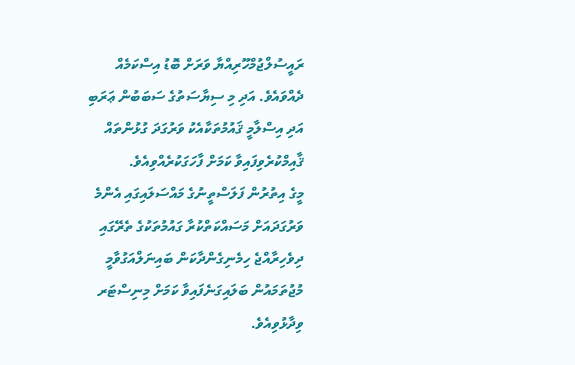ރައީސުލްޖުމްހޫރިއްޔާ ވަރަށް ބޮޑު އިސްކަމެއް ދެއްވައެވެ. އަދި މި ސިޔާސަތުގެ ސަބަބުން ޢަރަބި އަދި އިސްލާމީ ޤައުމުތަކާއެކު ވަރުގަދަ ގުޅުންތައް ޤާއިމްކުރެވިފައިވާ ކަމަށް ފާހަގަކުރެއްވިއެވެ.
މީގެ އިތުރުން ފަލަސްތީނުގެ މައްސަލައިގައި އެންމެ ވަރުގަދައަށް މަސައްކަތްކުރާ ގައުމުތަކުގެ ތެރޭގައި ދިވެހިރާއްޖެ ހިމެނިގެންދާކަން ބައިނަލްއަގުވާމީ މުޖުތަމައުން ބަލައިގަނެފައިވާ ކަމަށް މިނިސްޓަރ ވިދާޅުވިއެވެ.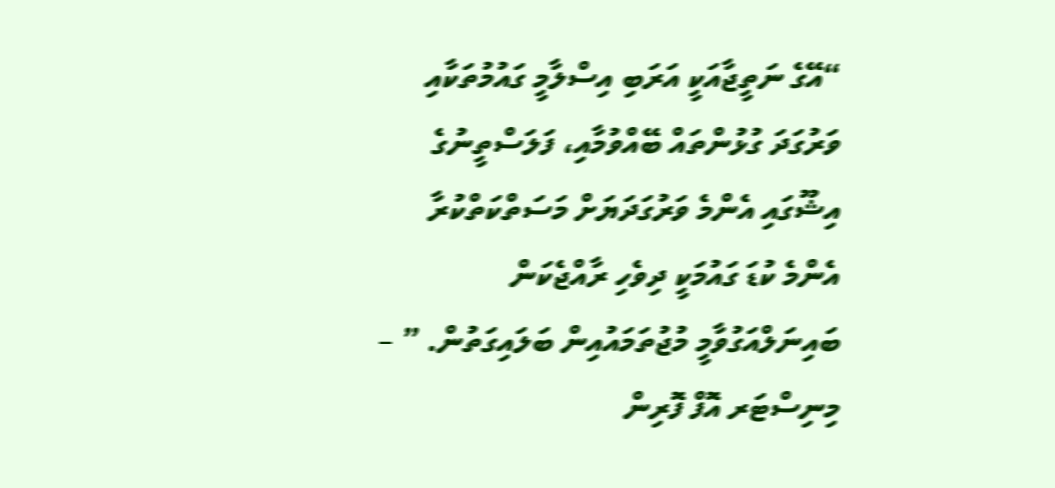“އޭގެ ނަތީޖާއަކީ އަރަބި އިސްލާމީ ގައުމުތަކާއި ވަރުގަދަ ގުޅުންތައް ބޭއްވުމާއި، ފަލަސްތީނުގެ އިޝޫގައި އެންމެ ވަރުގަދަޔަށް މަސަތްކަތްކުރާ އެންމެ ކުޑަ ގައުމަކީ ދިވެހި ރާއްޖެކަން ބައިނަލްއަގުވާމީ މުޖުތަމައުއިން ބަލައިގަތުން. ” – މިނިސްޓަރ އޮފް ފޮރިން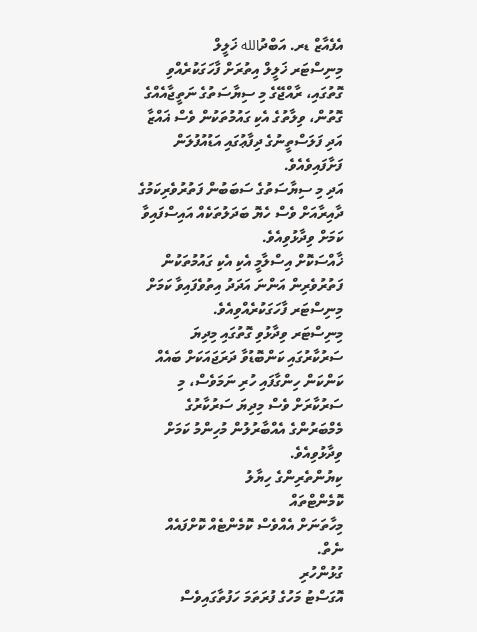އެފެއާޒް ޑރ. އަބްދުالله ޚަލީލް
މިނިސްޓަރ ޚަލީލް އިތުރަށް ފާހަގަކުރެއްވި ގޮތުގައި، ރާއްޖޭގެ މި ސިޔާސަތުގެ ނަތީޖާއެއްގެ ގޮތުން، ވިލާތުގެ އެކި ގައުމުތަކުން ވެސް ޣައްޒާ އަދި ފަލަސްތީނުގެ ދިފާޢުގައި އަޑުއުފުލަން ފަށާފައިވެއެވެ.
އަދި މި ސިޔާސަތުގެ ސަބަބުން ފަތުރުވެރިކަމުގެ ދާއިރާއަށް ވެސް ހެޔޮ ބަދަލުތަކެއް އައިސްފައިވާ ކަމަށް ވިދާޅުވިއެވެ.
ޚާއްސަކޮށް އިސްލާމީ އެކި އެކި ގައުމުތަކުން ފަތުރުވެރިން އަންނަ އަދަދު އިތުވެފައިވާ ކަމަށް މިނިސްޓަރ ފާހަގަކުރެއްވިއެވެ.
މިނިސްޓަރ ވިދާޅުވި ގޮތުގައި މިދިޔަ ސަރުކާރުގައި ކަންބޮޑުވާ ދަރަޖައަކަށް ބައެއް ކަންކަން ހިންގާފައި ހުރި ނަމަވެސް، މި ސަރުކާރަށް ވެސް މިދިޔަ ސަރުކާރުގެ މެމްބަރުންގެ އެއްބާރުލުން މުހިންމު ކަމަށް ވިދާޅުވިއެވެ.
ކިޔުންތެރިންގެ ހިޔާލު
ކޮމެންޓްތައް
މިހާތަނަށް އެއްވެސް ކޮމެންޓެއް ކޮށްފައެއް ނެތް.
ގުޅުންހުރި
އޮގަސްޓު މަހުގެ ފުރަތަމަ ހަފުތާގައިވެސް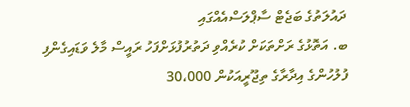ދައުލަތުގެ ބަޖެޓް ސާޕްލަސްއެއްގައި
ބ. އަތޮޅުގެ ރަށްތަކަށް ކުރެއްވި ދަތުރުފުޅަށްފަހު ރައީސް މާލެ ވަޑައިގެންފި
ފުލުހުންގެ އިދާރާގެ ތިޖޫރީއަކުން 30،000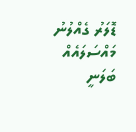ޑޮލަރު ގެއްލުނު މައްސަލައެއް ބަލަނީ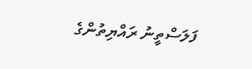ފަލަސްތީނު ރައްޔިތުންގެ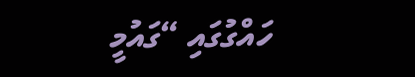ހައްގުގައި “ގައުމީ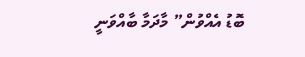ބޮޑު އެއްވުން” މާދަމާ ބާއްވަނީ